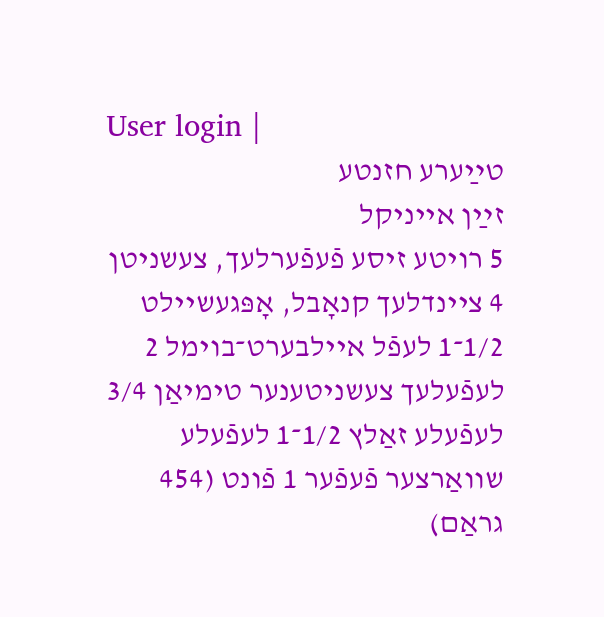User login |
טײַערע חזנטע
זײַן אייניקל
5 רויטע זיסע פֿעפֿערלעך, צעשניטן 4 ציינדלעך קנאָבל, אָפּגעשיילט 1/2־1 לעפֿל איילבערט־בוימל 2 לעפֿעלעך צעשניטענער טימיאַן 3/4 לעפֿעלע זאַלץ 1/2־1 לעפֿעלע שוואַרצער פֿעפֿער 1 פֿונט (454 גראַם)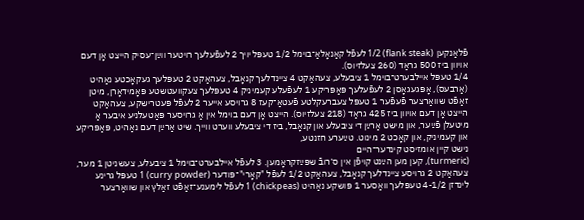פֿלאַנקען (flank steak) 1/2 לעפֿל קאַנאָלאַ־בוימל 1/2 טעפּל יויך 2 לעפֿעלעך רויטער ווײַן־עסיק הייצט אָן דעם אויוון ביז 500 גראַד (260 צעלזיוס).
1/4 טעפּל איילבערט־בוימל 1 ציבעלע, צעהאַקט 4 ציינדלעך קנאָבל, צעהאַקט 2 טעפּלעך געקאָכטע נאַהיט (אַרבעס), אָפּגעגאָסן 2 לעפֿעלעך פּאַפּריקע 1 לעפֿעלע קעמיניק 4 טעפּלעך צעקוועטשטע פּאָמידאָרן, מיטן זאַפֿט שוואַרצער פֿעפֿער 1 טעפּל צעברעקלטע פֿעטאַ־קעז 8 גרויסע אייער 2 לעפֿל פּעטרישקע, צעהאַקט הייצט אָן דעם אויוון ביז 425 גראַד (218 צעלזיוס). הייצט אָן דעם בוימל אין אַ גרויסער פּאַטעלניע איבער אַ מיטעלן פֿײַער, און מישט אַרײַן די ציבעלע און קנאָבל, ביז די ציבעלע ווערט ווייך. שיט אַרײַן דעם נאַהיט, פּאַפּריקע און קעמיניק, און קאָכט 2 מינוט. טײַערע חזנטע,
נישט קיין אומזיסט קינדער־היים
(turmeric), קען מען הײַנט קויפֿן אין ס׳רובֿ שפּײַזקראָמען. 3 לעפֿל איילבערט־בוימל 1 ציבעלע, צעשניטן 1 מער, צעהאַקט 2 גרויסע ציינדלעך קנאָבל, צעהאַקט 1/2 לעפֿל "קאָרי"־פּודער (curry powder) 1 טעפּל גרינע לינדזן 4-1/2 טעפּלעך וואַסער 1 פּושקע נאַהיט (chickpeas) 1 לעפֿל לימענע־זאַפֿט זאַלץ און שוואַרצער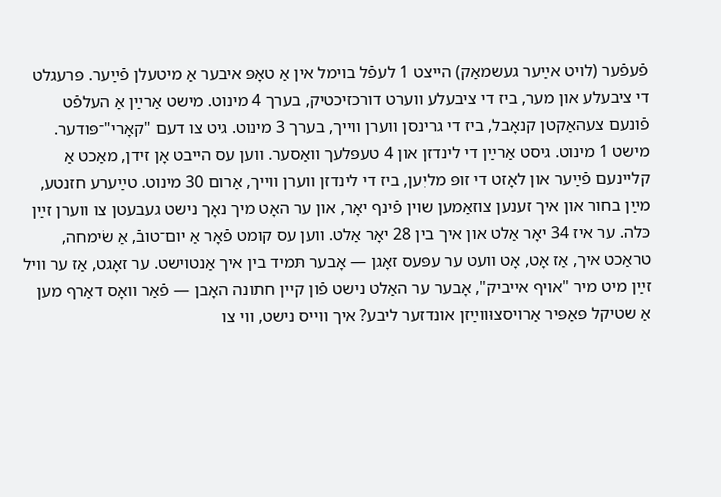פֿעפֿער (לויט אײַער געשמאַק) הייצט 1 לעפֿל בוימל אין אַ טאָפּ איבער אַ מיטעלן פֿײַער. פּרעגלט די ציבעלע און מער, ביז די ציבעלע ווערט דורכזיכטיק, בערך 4 מינוט. מישט אַרײַן אַ העלפֿט פֿונעם צעהאַקטן קנאָבל, ביז די גרינסן ווערן ווייך, בערך 3 מינוט. גיט צו דעם "קאָרי"־פּודער. מישט 1 מינוט. גיסט אַרײַן די לינדזן און 4 טעפּלעך וואַסער. ווען עס הייבט אָן זידן, מאַכט אַ קליינעם פֿײַער און לאָזט די זופּ מליִען, ביז די לינדזן ווערן ווייך, אַרום 30 מינוט. טײַערע חזנטע, מײַן בחור און איך זענען צוזאַמען שוין פֿינף יאָר, און ער האָט מיך נאָך נישט געבעטן צו ווערן זײַן כּלה. ער איז 34 יאָר אַלט און איך בין 28 יאָר אַלט. ווען עס קומט פֿאָר אַ יום־טובֿ, אַ שׂימחה, טראַכט איך, אַז אָט, אָט וועט ער עפּעס זאָגן — אָבער תּמיד בין איך אַנטוישט. ער זאָגט, אַז ער וויל זײַן מיט מיר "אויף אייביק", אָבער ער האַלט נישט פֿון קיין חתונה האָבן — פֿאַר וואָס דאַרף מען אַ שטיקל פּאַפּיר אַרויסצוּווײַזן אונדזער ליבע? איך ווייס נישט, ווי צו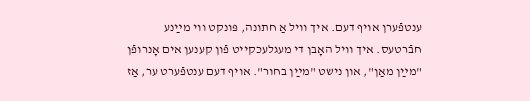ענטפֿערן אויף דעם. איך וויל אַ חתונה, פּונקט ווי מײַנע חבֿרטעס. איך וויל האָבן די מעגלעכקייט פֿון קענען אים אָנרופֿן "מײַן מאַן", און נישט "מײַן בחור". אויף דעם ענטפֿערט ער, אַז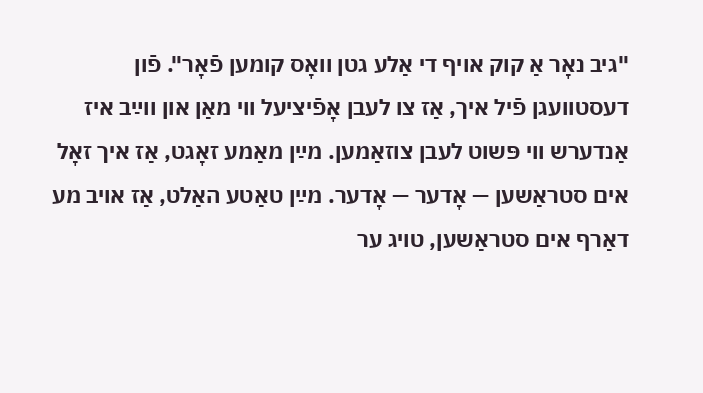"גיב נאָר אַ קוק אויף די אַלע גטן וואָס קומען פֿאָר". פֿון דעסטוועגן פֿיל איך, אַז צו לעבן אָפֿיציעל ווי מאַן און ווײַב איז אַנדערש ווי פּשוט לעבן צוזאַמען. מײַן מאַמע זאָגט, אַז איך זאָל אים סטראַשען — אָדער — אָדער. מײַן טאַטע האַלט, אַז אויב מע דאַרף אים סטראַשען, טויג ער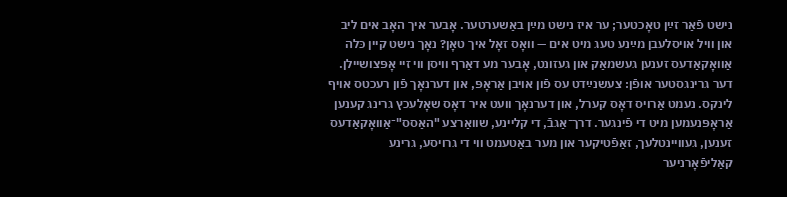נישט פֿאַר זײַן טאָכטער; ער איז נישט מײַן באַשערטער. אָבער איך האָב אים ליב און וויל אויסלעבן מײַנע טעג מיט אים — וואָס זאָל איך טאָן? נאָך נישט קיין כּלה
אַוואָקאַדעס זענען געשמאַק און געזונט, אָבער מע דאַרף וויסן ווי זיי אָפּצושיילן. דער גרינגסטער אופֿן: צעשנײַדט עס פֿון אויבן אַראָפּ, און דערנאָך פֿון רעכטס אויף לינקס. נעמט אַרויס דאָס קערל, און דערנאָך וועט איר דאָס שאָלעכץ גרינג קענען אַראָפּנעמען מיט די פֿינגער. דרך־אַגבֿ, די קליינע, שוואַרצע "האַסס"־אַוואָקאַדעס זענען, געוויינטלעך, זאַפֿטיקער און מער באַטעמט ווי די גרויסע, גרינע קאַליפֿאָרניער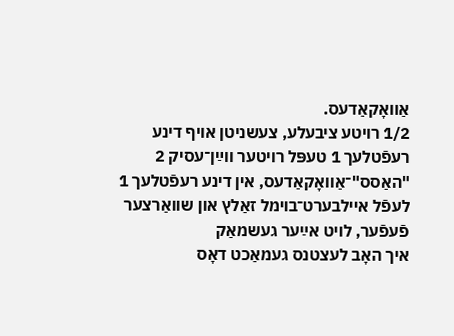אַוואָקאַדעס.
1/2 רויטע ציבעלע, צעשניטן אויף דינע רעפֿטלעך 1 טעפּל רויטער ווײַן־עסיק 2 "האַסס"־אַוואָקאַדעס, אין דינע רעפֿטלעך 1 לעפֿל איילבערט־בוימל זאַלץ און שוואַרצער פֿעפֿער, לויט אײַער געשמאַק
איך האָב לעצטנס געמאַכט דאָס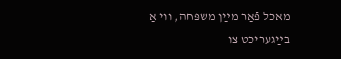מאכל פֿאַר מײַן משפּחה, ווי אַ בײַגעריכט צו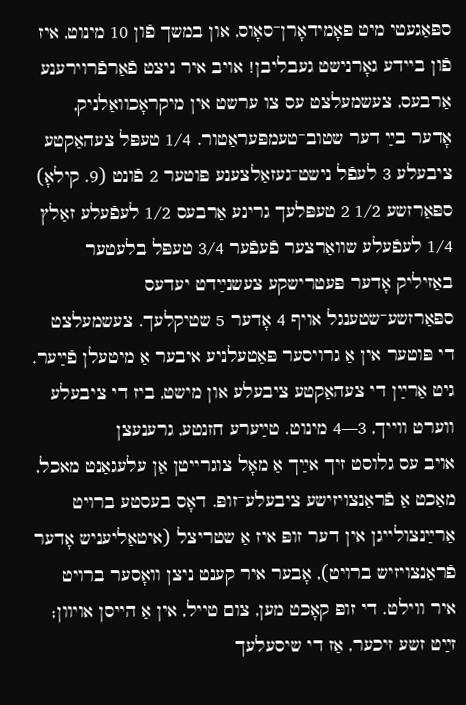ספּאַגעטי מיט פּאָמידאָרן־סאָוס, און במשך פֿון 10 מינוט, איז פֿון ביידע גאָרנישט געבליבן! אויב איר ניצט פֿאַרפֿרוירענע אַרבעס, צעשמעלצט עס צו ערשט אין מיקראָכוואַלניק, אָדער בײַ דער שטוב־טעמפּעראַטור. 1/4 טעפּל צעהאַקטע ציבעלע 3 לעפֿל נישט־געזאַלצענע פּוטער 2 פֿונט (9. קילאָ) ספּאַרזשע 1/2 2 טעפּלעך גרינע אַרבעס 1/2 לעפֿעלע זאַלץ 1/4 לעפֿעלע שוואַרצער פֿעפֿער 3/4 טעפּל בלעטער באַזיליק אָדער פּעטרישקע צעשנײַדט יעדעס ספּאַרזשע־שטענגל אויף 4 אָדער 5 שטיקלעך. צעשמעלצט די פּוטער אין אַ גרויסער פּאַטעלניע איבער אַ מיטעלן פֿײַער. גיט אַרײַן די צעהאַקטע ציבעלע און מישט, ביז די ציבעלע ווערט ווייך, 3—4 מינוט. טײַערע חזנטע, גרענעצן
אויב עס גלוסט זיך אײַך אַ מאָל צוגרייטן אַן עלעגאַנט מאכל, מאַכט אַ פֿראַנצויזישע ציבעלע־זופּ. דאָס בעסטע ברויט אַרײַנצולייגן אין דער זופּ איז אַ שטריצל (איטאַליעניש אָדער פֿראַנצויזיש ברויט), אָבער איר קענט ניצן וואָסער ברויט איר ווילט. די זופּ קאָכט מען, צום טייל, אין אַ הייסן אויוון; זײַט זשע זיכער, אַז די שיסעלעך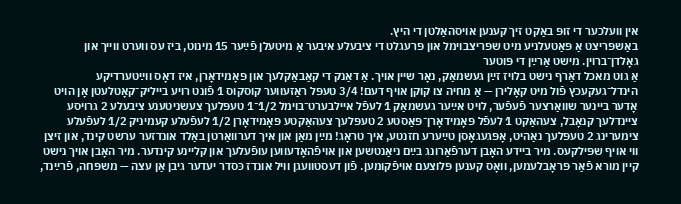אין וועלכער די זופּ באַקט זיך קענען אויסהאַלטן די היץ.
באַשפּריצט אַ פּאַטעלניע מיט שפּריצבוימל און פּרעגלט די ציבעלע איבער אַ מיטעלן פֿײַער 15 מינוט, ביז עס ווערט ווייך און גאָלדן־ברוין. מישט אַרײַן די פּוטער
אַ גוט מאכל דאַרף נישט בלויז זײַן געשמאַק, נאָר שיין אויך. אַ דאַנק די קאַבאַקלעך און פּאָמידאָרן, איז דאָס ווײַטערדיקע הינדל־געקעכץ פֿול מיט קאָלירן — אַ מחיה צו קוקן אויף דעם! 3/4 טעפּל ראַזעווער קוסקוס 1 פֿונט רויע בייליק־קאָטלעטן אָן הויט אָדער ביינער שוואַרצער פֿעפֿער, לויט אײַער געשמאַק 1 לעפֿל איילבערט־בוימל 1/2־1 טעפּלעך צעשניטענע ציבעלע 2 גרויסע ציינדלעך קנאָבל, צעהאַקט 1 לעפֿל פּאָמידאָרן־פּאַסטע 2 טעפּלעך צעהאַקטע פּאָמידאָרן 1/2 לעפֿעלע קעמיניק 1/2 לעפֿעלע צימערינג 2 טעפּלעך נאַהיט, אָפּגעגאָסן טײַערע חזנטע, איך טראָג! מײַן מאַן און איך דערוואַרטן באַלד אונדזער ערשט קינד, און זיצן ווי אויף שפּילקעס. מיר ביידע האָבן דערפֿאַרונג בײַם ניאַנטשען און אויפֿהאָדעווען עופֿעלעך און קליינע קינדער. מיר האָבן אויך נישט קיין מורא פֿאַר פּראָבלעמען, וואָס קענען פּלוצעם אויפֿקומען. פֿון דעסטוועגן וויל אונדז כּסדר יעדער גיבן אַן עצה — משפּחה, פֿרײַנד,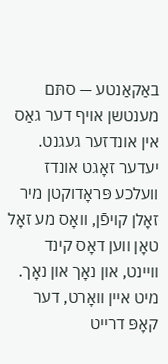באַקאַנטע — סתּם מענטשן אויף דער גאַס אין אונדזער געגנט. יעדער זאָגט אונדז וועלכע פּראָדוקטן מיר זאָלן קויפֿן, וואָס מע זאָל טאָן ווען דאָס קינד וויינט, און נאָך און נאָך. מיט איין וואָרט, דער קאָפּ דרייט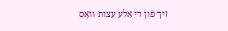זיך פֿון די אַלע עצות וואָס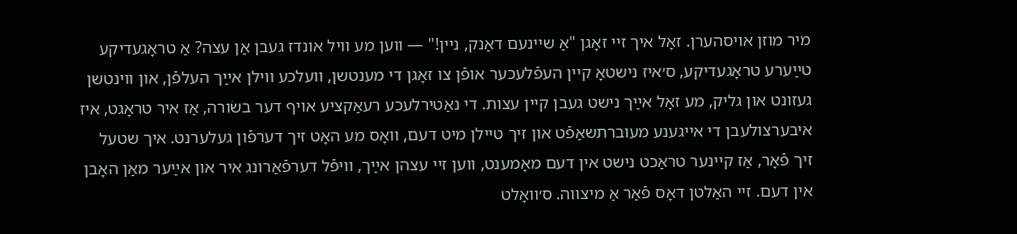מיר מוזן אויסהערן. זאָל איך זיי זאָגן "אַ שיינעם דאַנק, ניין!" — ווען מע וויל אונדז געבן אַן עצה? אַ טראָגעדיקע טײַערע טראָגעדיקע, ס׳איז נישטאָ קיין העפֿלעכער אופֿן צו זאָגן די מענטשן, וועלכע ווילן אײַך העלפֿן, און ווינטשן געזונט און גליק, מע זאָל אײַך נישט געבן קיין עצות. די נאַטירלעכע רעאַקציע אויף דער בשׂורה, אַז איר טראָגט, איז איבערצולעבן די אייגענע מעוברתשאַפֿט און זיך טיילן מיט דעם, וואָס מע האָט זיך דערפֿון געלערנט. איך שטעל זיך פֿאָר, אַז קיינער טראַכט נישט אין דעם מאָמענט, ווען זיי עצהן אײַך, וויפֿל דערפֿאַרונג איר און אײַער מאַן האָבן אין דעם. זיי האַלטן דאָס פֿאַר אַ מיצווה. ס׳וואָלט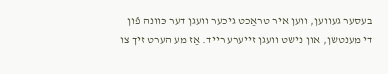בעסער געווען, ווען איר טראַכט גיכער וועגן דער כּוונה פֿון די מענטשן, און נישט וועגן זייערע רייד. אַז מע הערט זיך צו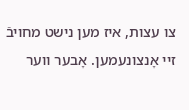צו עצות, איז מען נישט מחויבֿ זיי אָנצונעמען. אָבער ווער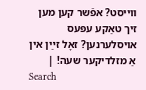ווייסט? אפֿשר קען מען זיך טאַקע עפּעס אויסלערנען? זאָל זײַן אין אַ מזלדיקער שעה! |
Search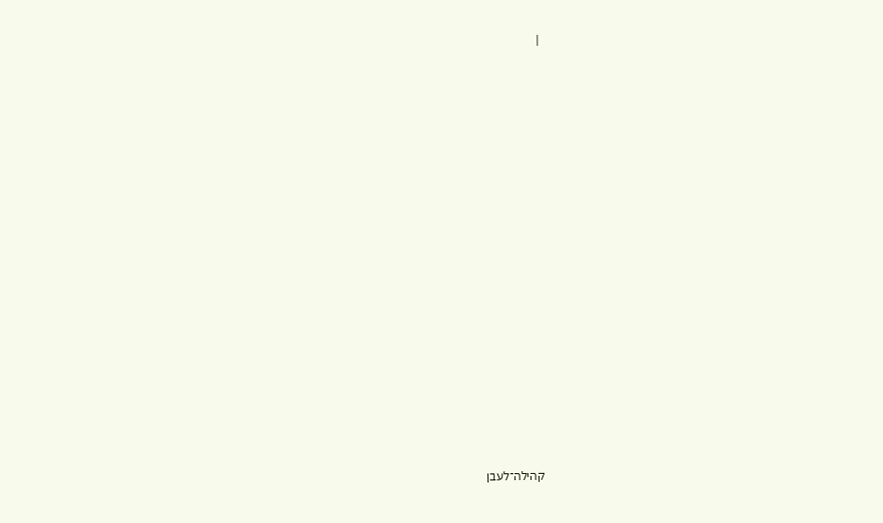|



























קהילה־לעבן